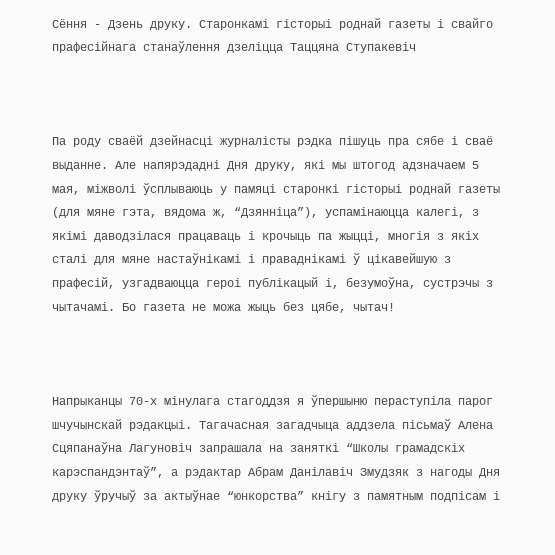Сёння - Дзень друку. Старонкамі гісторыі роднай газеты і свайго прафесійнага станаўлення дзеліцца Таццяна Ступакевіч



Па роду сваёй дзейнасці журналісты рэдка пішуць пра сябе і сваё выданне. Але напярэдадні Дня друку, які мы штогод адзначаем 5 мая, міжволі ўсплываюць у памяці старонкі гісторыі роднай газеты (для мяне гэта, вядома ж, “Дзянніца”), успамінаюцца калегі, з якімі даводзілася працаваць і крочыць па жыцці, многія з якіх сталі для мяне настаўнікамі і праваднікамі ў цікавейшую з прафесій, узгадваюцца героі публікацый і, безумоўна, сустрэчы з чытачамі. Бо газета не можа жыць без цябе, чытач!



Напрыканцы 70-х мінулага стагоддзя я ўпершыню пераступіла парог шчучынскай рэдакцыі. Тагачасная загадчыца аддзела пісьмаў Алена Сцяпанаўна Лагуновіч запрашала на заняткі “Школы грамадскіх карэспандэнтаў”, а рэдактар Абрам Данілавіч Змудзяк з нагоды Дня друку ўручыў за актыўнае “юнкорства” кнігу з памятным подпісам і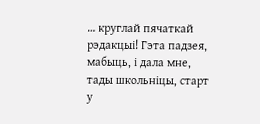… круглай пячаткай рэдакцыі! Гэта падзея, мабыць, і дала мне, тады школьніцы, старт у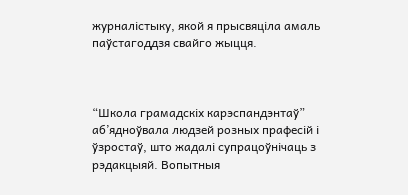журналістыку, якой я прысвяціла амаль паўстагоддзя свайго жыцця.



“Школа грамадскіх карэспандэнтаў” аб’ядноўвала людзей розных прафесій і ўзростаў, што жадалі супрацоўнічаць з рэдакцыяй. Вопытныя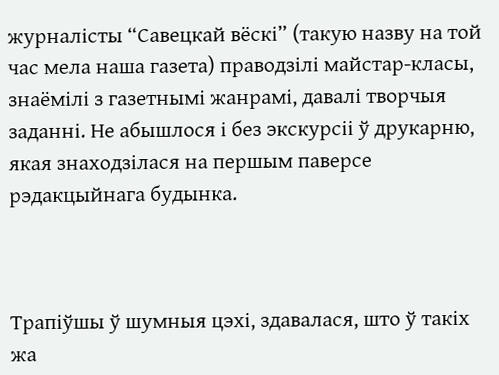журналісты “Савецкай вёскі” (такую назву на той час мела наша газета) праводзілі майстар-класы, знаёмілі з газетнымі жанрамі, давалі творчыя заданні. Не абышлося і без экскурсіі ў друкарню, якая знаходзілася на першым паверсе рэдакцыйнага будынка.



Трапіўшы ў шумныя цэхі, здавалася, што ў такіх жа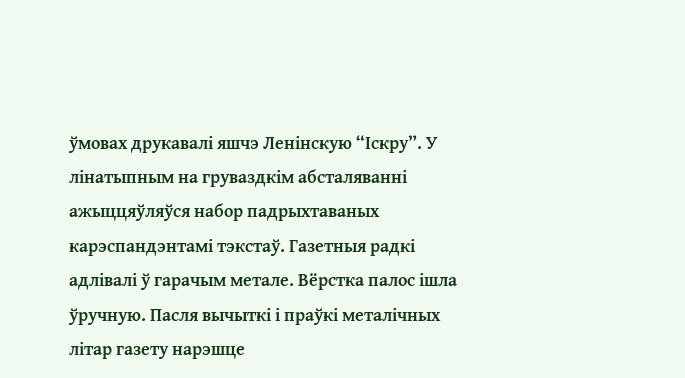ўмовах друкавалі яшчэ Ленінскую “Іскру”. У лінатыпным на груваздкім абсталяванні ажыццяўляўся набор падрыхтаваных карэспандэнтамі тэкстаў. Газетныя радкі адлівалі ў гарачым метале. Вёрстка палос ішла ўручную. Пасля вычыткі і праўкі металічных літар газету нарэшце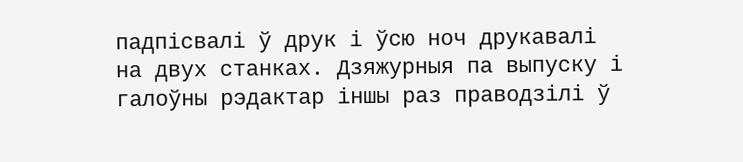падпісвалі ў друк і ўсю ноч друкавалі на двух станках. Дзяжурныя па выпуску і галоўны рэдактар іншы раз праводзілі ў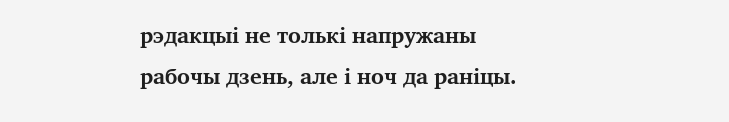рэдакцыі не толькі напружаны рабочы дзень, але і ноч да раніцы.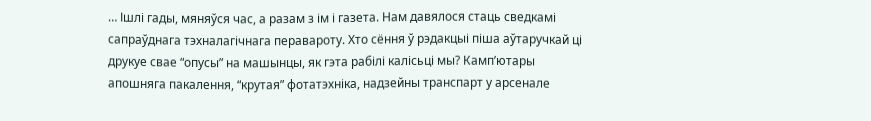… Ішлі гады, мяняўся час, а разам з ім і газета. Нам давялося стаць сведкамі сапраўднага тэхналагічнага перавароту. Хто сёння ў рэдакцыі піша аўтаручкай ці друкуе свае “опусы” на машынцы, як гэта рабілі калісьці мы? Камп’ютары апошняга пакалення, “крутая” фотатэхніка, надзейны транспарт у арсенале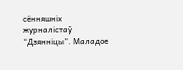сённяшніх журналістаў “Дзянніцы”. Маладое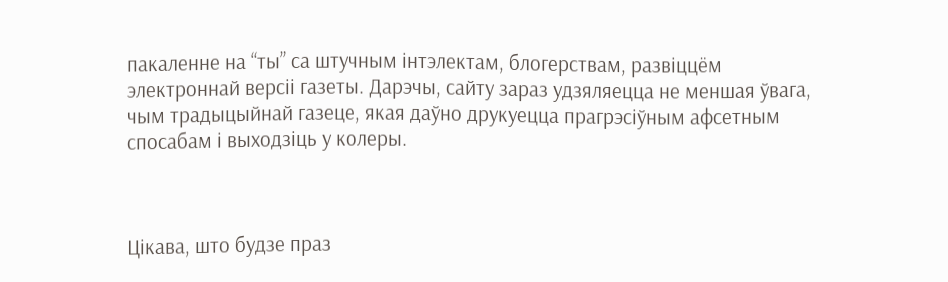пакаленне на “ты” са штучным інтэлектам, блогерствам, развіццём электроннай версіі газеты. Дарэчы, сайту зараз удзяляецца не меншая ўвага, чым традыцыйнай газеце, якая даўно друкуецца прагрэсіўным афсетным спосабам і выходзіць у колеры.



Цікава, што будзе праз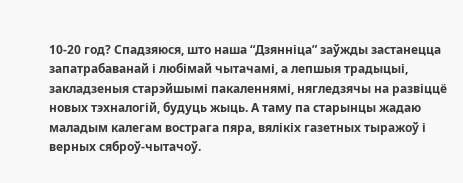10-20 год? Спадзяюся, што наша “Дзянніца” заўжды застанецца запатрабаванай і любімай чытачамі, а лепшыя традыцыі, закладзеныя старэйшымі пакаленнямі, нягледзячы на развіццё новых тэхналогій, будуць жыць. А таму па старынцы жадаю маладым калегам вострага пяра, вялікіх газетных тыражоў і верных сяброў-чытачоў.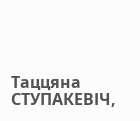Таццяна СТУПАКЕВІЧ,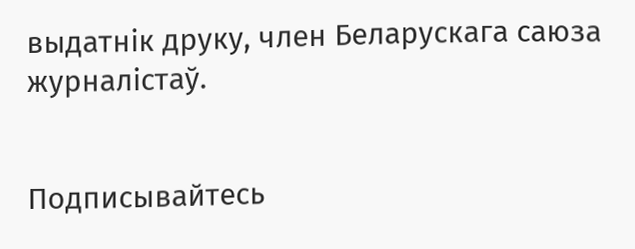выдатнік друку, член Беларускага саюза журналістаў.


Подписывайтесь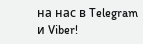на нас в Telegram и Viber!